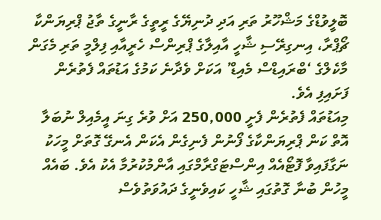ބޮލީވުޑްގެ މަޝްހޫރު ތަރި އަދި ދުނިޔޭގެ ރީތީގެ ރާނީގެ ތާޖު ޕްރިޔަންކާ ޗޯޕްރާ، އިނގިރޭސި ޝާހީ އާއިލާގެ ޕްރިންސް ހެރީއާއި ފިލްމީ ތަރި މެގަން މާކެލްގެ ‘ބްރައިޑްސް މެއިޑް’ އަކަށް ވެދާނެ ކަމުގެ އަޑުތައް ފެތުރެން ފަށައިފި އެވެ.
މިއަޑުތައް ފެތުރެން ފެށީ 250,000 އަށް ވުރެ ގިނަ އީމެއިލް ނުބަލާ އޮތް ކަން ޕްރިޔަންކާގެ ފޯނުން ފެނިގެން އެކަން އެނގޭ ގޮތަށް މީހަކު ނަގާފައިވާ ފޮޓޯއެއް އިންސްޓަގްރާމްގައި އާންމުކުރުމާ އެކު އެވެ. ބައެއް މީހުން ބުނާ ގޮތުގައި ޝާހީ ކައިވެނީގެ ދައުވަތުވެސް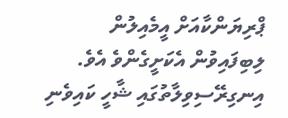ޕްރިޔަންކާއަށް އީމެއިލުން ލިބިފައިވުން އެކަށީގެންވެ އެވެ.
އިނގިރޭސިވިލާތުގައި ޝާހީ ކައިވެނި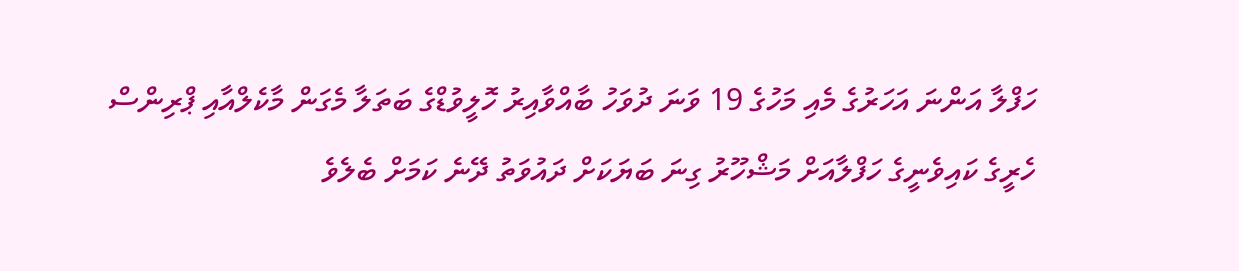ހަފްލާ އަންނަ އަހަރުގެ މެއި މަހުގެ 19 ވަނަ ދުވަހު ބާއްވާއިރު ހޮލީވުޑްގެ ބަތަލާ މެގަން މާކެލްއާއި ޕްރިންސް ހެރީގެ ކައިވެނީގެ ހަފްލާއަށް މަޝްހޫރު ގިނަ ބަޔަކަށް ދައުވަތު ދޭނެ ކަމަށް ބެލެވެ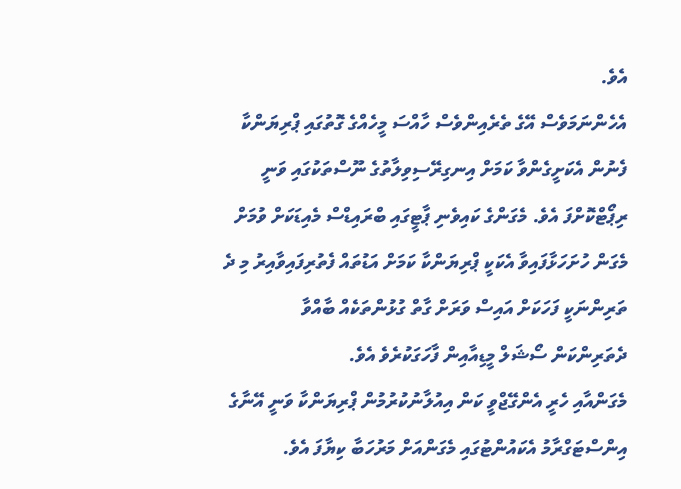އެވެ.
އެހެންނަމަވެސް އޭގެ ތެރެއިންވެސް ހާއްސަ މީހެއްގެ ގޮތުގައި ޕްރިޔަންކާ ފެނުން އެކަށީގެންވާ ކަމަށް އިނގިރޭސިވިލާތުގެ ނޫސްތަކުގައި ވަނީ ރިޕޯޓްކޮށްފަ އެވެ. މެގަންގެ ކައިވެނި ޕާޓީގައި ބްރައިޑްސް މެއިޑަކަށް ވުމަށް މެގަން ހުށަހަޅާފައިވާ އެކަކީ ޕްރިޔަންކާ ކަމަށް އަޑުތައް ފެތުރިފައިވާއިރު މި ދެ ތަރިންނަކީ ފަހަކަށް އައިސް ވަރަށް ގާތް ގުޅުންތަކެއް ބާއްވާ ދެތަރިންކަން ސޯޝަލް މީޑިއާއިން ފާހަގަކުރެވެ އެވެ.
މެގަންއާއި ހެރީ އެންގޭޖްވީ ކަން އިއުލާނުކުރުމުން ޕްރިޔަންކާ ވަނީ އޭނާގެ އިންސްޓަގްރާމު އެކައުންޓުގައި މެގަންއަށް މަރުހަބާ ކިޔާފަ އެވެ.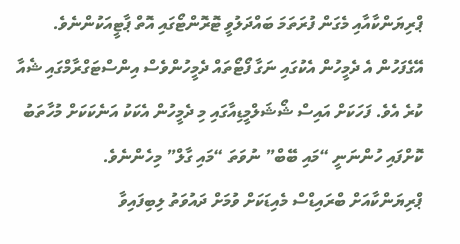ޕްރިޔަންކާއާއި މެގަން ފުރަތަމަ ބައްދަލުވީ ޓޮރޮންޓޯގައި އޮތް ޕާޓީއަކުންނެވެ. އޭގެފަހުން އެ ދެމީހުން އެކުގައި ނަގާ ފޯޓޯތައް ދެމީހުންވެސް އިންސްޓަގްރާމްގައި ޝެއާ ކުރެ އެވެ. ފަހަކަށް އައިސް ޝޯޝަލްމީޑިއާގައި މި ދެމީހުން އެކަކު އަނެކަކަށް މުހާތަބު ކޮށްފައި ހުންނަނީ “މައި ބޭބް” ނުވަތަ “މައި ގާލް” މިހެންނެވެ.
ޕްރިޔަންކާއަށް ބްރައިޑްސް މެއިޑަކަށް ވުމަށް ދައުވަތު ލިބިފައިވާ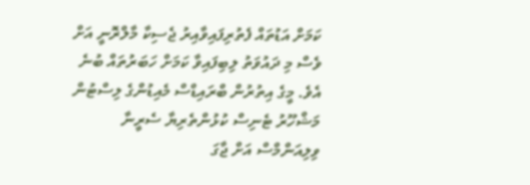ކަމަށް އަޑުތައް ފެތުރިފައިވާއިރު ޖެސިކާ މާލްރޮނީ އަށް ވެސް މި ދައުވަތު ލިބިފައިވާ ކަމަށް ހަބަރުތައް ބުނެ އެވެ. މީގެ އިތުރުން ބްރައިޑްސް މެއިޑުންގެ ލިސްޓުން މަޝްހޫރު ޓެނިސް ކުޅުންތެރިޔާ ސެރީނާ ވިލިއަންމްސް އަށް ޖާގަ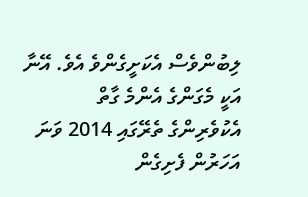ލިބުންވެސް އެކަށީގެންވެ އެވެ. އޭނާ އަކީ މެގަންގެ އެންމެ ގާތް އެކުވެރިންގެ ތެރޭގައި 2014 ވަނަ އަހަރުން ފެށިގެން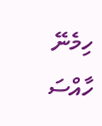ހިމެނޭ ހާއްސަ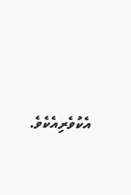އެކުވެރިއެކެވެ.